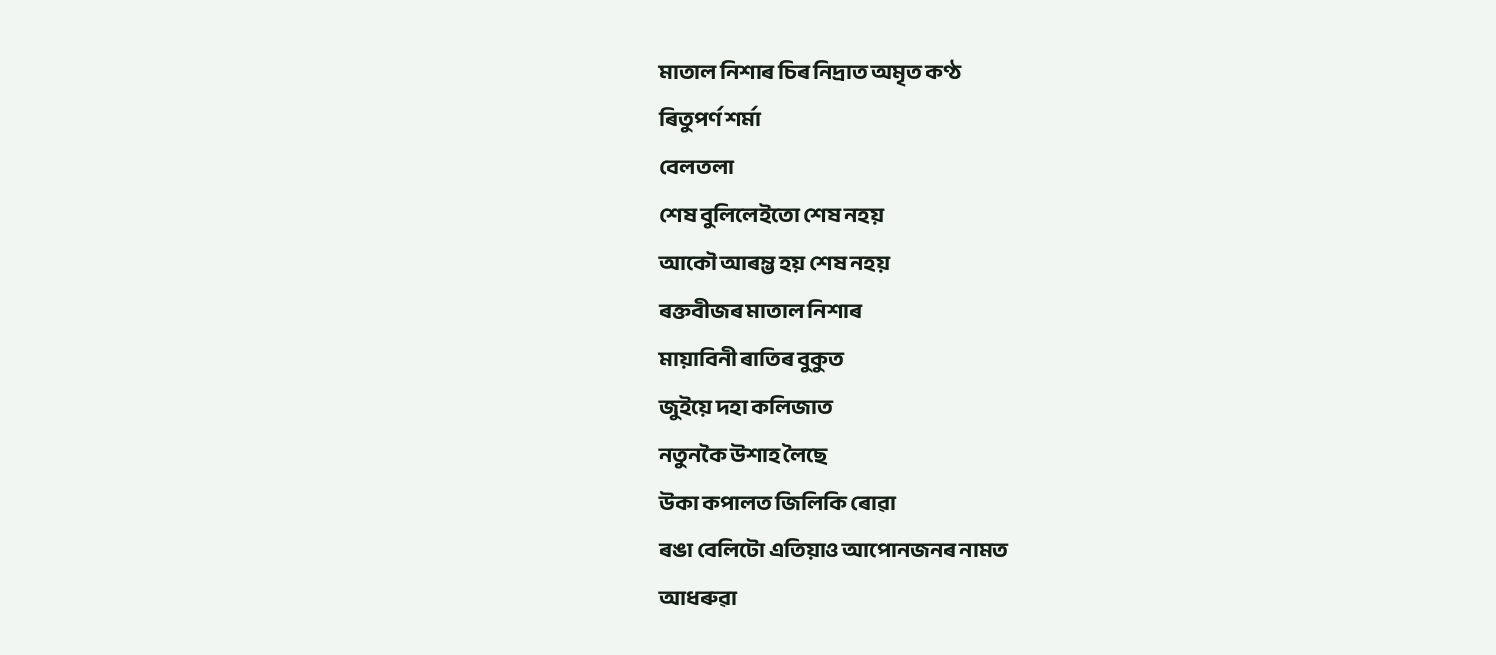মাতাল নিশাৰ চিৰ নিদ্ৰাত অমৃত কণ্ঠ
ৰিতুপৰ্ণ শৰ্মা
বেলতলা
শেষ বুলিলেইতো শেষ নহয়
আকৌ আৰম্ভ হয় শেষ নহয়
ৰক্তবীজৰ মাতাল নিশাৰ
মায়াবিনী ৰাতিৰ বুকুত
জুইয়ে দহা কলিজাত
নতুনকৈ উশাহ লৈছে
উকা কপালত জিলিকি ৰোৱা
ৰঙা বেলিটো এতিয়াও আপোনজনৰ নামত
আধৰুৱা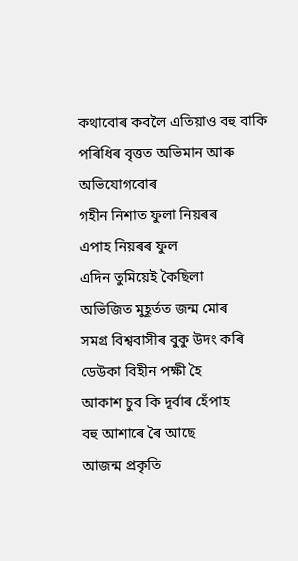কথাবোৰ কবলৈ এতিয়াও বহু বাকি
পৰিধিৰ বৃত্তত অভিমান আৰু অভিযোগবোৰ
গহীন নিশাত ফুলা নিয়ৰৰ
এপাহ নিয়ৰৰ ফুল
এদিন তুমিয়েই কৈছিলা
অভিজিত মুহূৰ্তত জন্ম মোৰ
সমগ্ৰ বিশ্ববাসীৰ বুকু উদং কৰি
ডেউকা বিহীন পক্ষী হৈ
আকাশ চুব কি দূৰ্বাৰ হেঁপাহ
বহু আশাৰে ৰৈ আছে
আজন্ম প্ৰকৃতি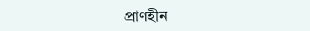প্ৰাণহীন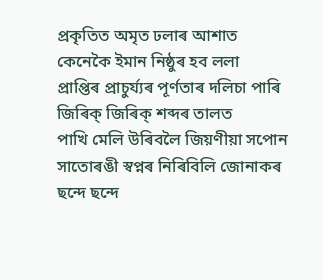প্ৰকৃতিত অমৃত ঢলাৰ আশাত
কেনেকৈ ইমান নিষ্ঠুৰ হব ললা
প্ৰাপ্তিৰ প্ৰাচুৰ্য্যৰ পূৰ্ণতাৰ দলিচা পাৰি
জিৰিক্ জিৰিক্ শব্দৰ তালত
পাখি মেলি উৰিবলৈ জিয়ণীয়া সপোন
সাতোৰঙী স্বপ্নৰ নিৰিবিলি জোনাকৰ
ছন্দে ছন্দে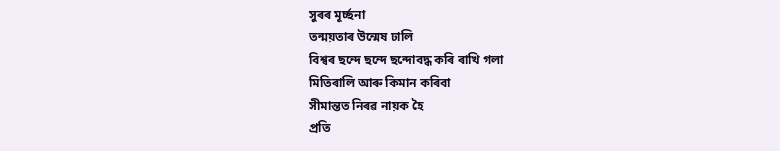সুৰৰ মূৰ্চ্ছনা
তন্ময়তাৰ উন্মেষ ঢালি
বিশ্বৰ ছন্দে ছন্দে ছন্দোবদ্ধ কৰি ৰাখি গলা
মিতিৰালি আৰু কিমান কৰিবা
সীমান্তত নিৰৱ নায়ক হৈ
প্ৰতি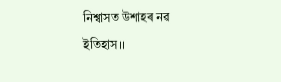নিশ্বাসত উশাহৰ নৱ ইতিহাস।।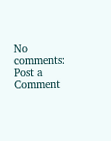No comments:
Post a Comment